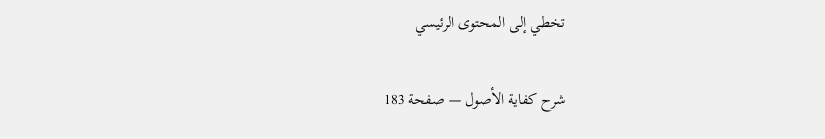تخطي إلى المحتوى الرئيسي

شرح كفاية الأصول — صفحة 183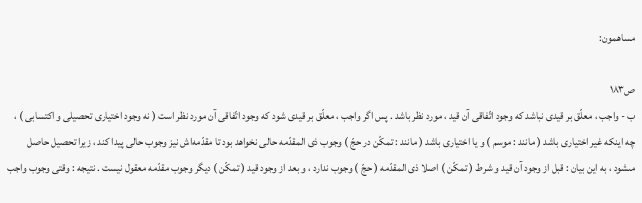مساهمون:

ص١٨٣
ب - واجب ، معلّق بر قيدى نباشد كه وجود اتّفاقى آن قيد ، مورد نظر باشد . پس اگر واجب ، معلّق بر قيدى شود كه وجود اتّفاقى آن مورد نظر است ( نه وجود اختيارى تحصيلى و اكتسابى ) ، چه اينكه غير اختيارى باشد ( مانند : موسم ) و يا اختيارى باشد ( مانند : تمكّن در حجّ ) وجوب ذى المقدّمه حالى نخواهد بود تا مقدّمه‌اش نيز وجوب حالى پيدا كند ، زيرا تحصيل حاصل مىشود ، به اين بيان : قبل از وجود آن قيد و شرط ( تمكّن ) اصلا ذى المقدّمه ( حجّ ) وجوب ندارد ، و بعد از وجود قيد ( تمكّن ) ديگر وجوب مقدّمه معقول نيست . نتيجه : وقتى وجوب واجب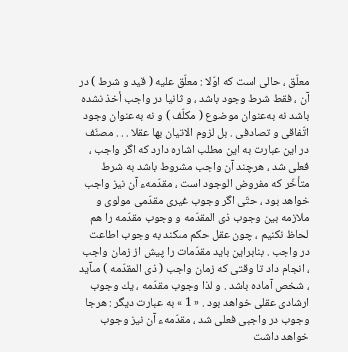معلّق ، حالى است كه اوّلا : معلّق عليه ( قيد و شرط ) در آن ، فقط شرط وجود باشد ، و ثانيا در واجب أخذ نشده باشد نه به‌عنوان موضوع ( مكلّف ) و نه به‌عنوان وجود اتّفاقى و تصادفى . بل لزوم الاتيان بها عقلا . . . مصنّف در اين عبارت به اين مطلب اشاره دارد كه اگر واجب ، فعلى شد ، هرچند آن واجب مشروط باشد به شرط متأخّر كه مفروض الوجود است ، مقدّمهء آن نيز واجب خواهد بود ، حتّى اگر وجوب غيرى مقدّمى مولوى و ملازمه بين وجوب ذى المقدّمه و وجوب مقدّمه را هم لحاظ نكنيم ، چون عقل حكم مىكند به وجوب اطاعت در واجب . بنابراين بايد مقدّمات را پيش از زمان واجب ، انجام داد تا وقتى كه زمان واجب ( ذى المقدّمه ) مىآيد ، شخص آماده باشد . و لذا وجوب مقدّمه ، يك وجوب ارشادى عقلى خواهد بود . « 1 » به عبارت ديگر : هرجا وجوب در واجبى فعلى شد ، مقدّمهء آن نيز وجوب خواهد داشت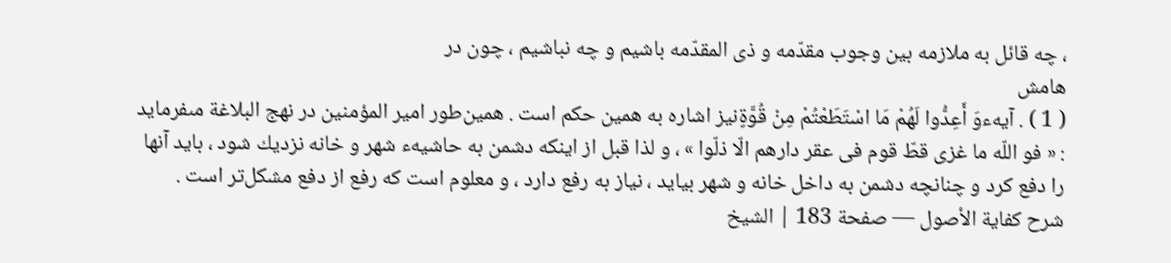، چه قائل به ملازمه بين وجوب مقدّمه و ذى المقدّمه باشيم و چه نباشيم ، چون در
هامش
( 1 ) . آيهءوَ أَعِدُّوا لَهُمْ مَا اسْتَطَعْتُمْ مِنْ قُوَّةٍنيز اشاره به همين حكم است . همين‌طور امير المؤمنين در نهج البلاغة مىفرمايد : « فو اللّه ما غزى قطّ قوم فى عقر دارهم الّا ذلّوا » ، و لذا قبل از اينكه دشمن به حاشيهء شهر و خانه نزديك شود ، بايد آنها را دفع كرد و چنانچه دشمن به داخل خانه و شهر بيايد ، نياز به رفع دارد ، و معلوم است كه رفع از دفع مشكل‌تر است .
شرح كفاية الأصول — صفحة 183 | الشيخ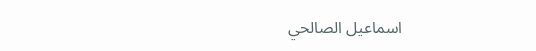اسماعيل الصالحي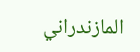المازندراني